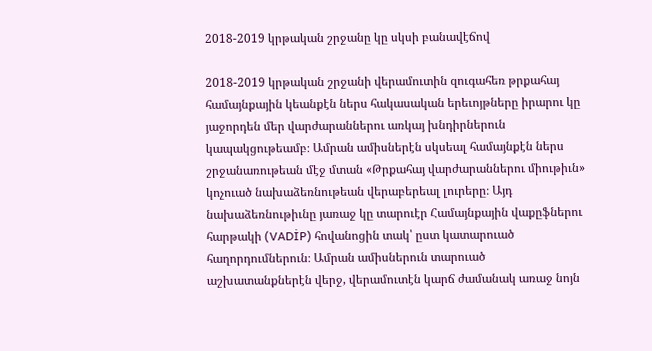2018-2019 կրթական շրջանը կը սկսի բանավէճով

2018-2019 կրթական շրջանի վերամուտին զուգահեռ թրքահայ համայնքային կեանքէն ներս հակասական երեւոյթները իրարու կը յաջորդեն մեր վարժարաններու առկայ խնդիրներուն կապակցութեամբ։ Ամրան ամիսներէն սկսեալ համայնքէն ներս շրջանառութեան մէջ մտան «Թրքահայ վարժարաններու միութիւն» կոչուած նախաձեռնութեան վերաբերեալ լուրերը։ Այդ նախաձեռնութիւնը յառաջ կը տարուէր Համայնքային վաքըֆներու հարթակի (VADİP) հովանոցին տակ՝ ըստ կատարուած հաղորդումներուն։ Ամրան ամիսներուն տարուած աշխատանքներէն վերջ, վերամուտէն կարճ ժամանակ առաջ նոյն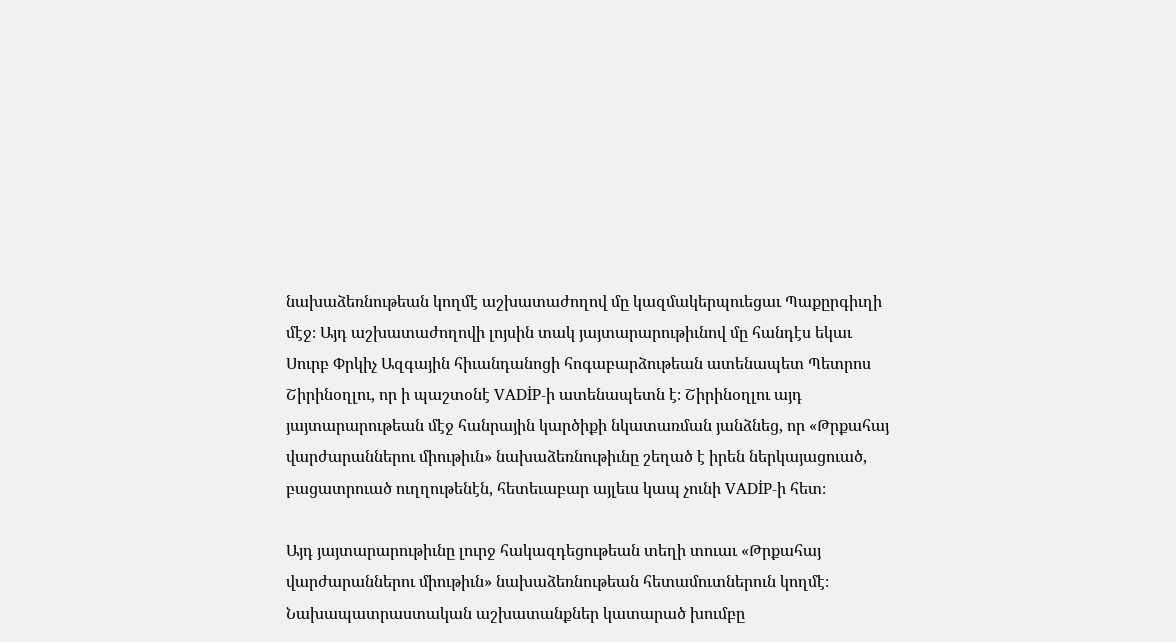նախաձեռնութեան կողմէ աշխատաժողով մը կազմակերպուեցաւ Պաքըրգիւղի մէջ։ Այդ աշխատաժողովի լոյսին տակ յայտարարութիւնով մը հանդէս եկաւ Սուրբ Փրկիչ Ազգային հիւանդանոցի հոգաբարձութեան ատենապետ Պետրոս Շիրինօղլու, որ ի պաշտօնէ VADİP-ի ատենապետն է։ Շիրինօղլու այդ յայտարարութեան մէջ հանրային կարծիքի նկատառման յանձնեց, որ «Թրքահայ վարժարաններու միութիւն» նախաձեռնութիւնը շեղած է իրեն ներկայացուած, բացատրուած ուղղութենէն, հետեւաբար այլեւս կապ չունի VADİP-ի հետ։

Այդ յայտարարութիւնը լուրջ հակազդեցութեան տեղի տուաւ «Թրքահայ վարժարաններու միութիւն» նախաձեռնութեան հետամուտներուն կողմէ։ Նախապատրաստական աշխատանքներ կատարած խումբը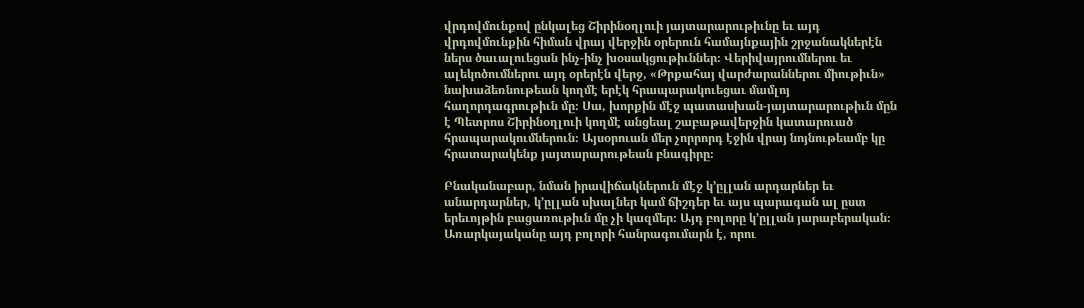վրդովմունքով ընկալեց Շիրինօղլուի յայտարարութիւնը եւ այդ վրդովմունքին հիման վրայ վերջին օրերուն համայնքային շրջանակներէն ներս ծաւալուեցան ինչ-ինչ խօսակցութիւններ։ Վերիվայրումներու եւ ալեկոծումներու այդ օրերէն վերջ, «Թրքահայ վարժարաններու միութիւն» նախաձեռնութեան կողմէ երէկ հրապարակուեցաւ մամլոյ հաղորդագրութիւն մը։ Սա, խորքին մէջ պատասխան-յայտարարութիւն մըն է Պետրոս Շիրինօղլուի կողմէ անցեալ շաբաթավերջին կատարուած հրապարակումներուն։ Այսօրուան մեր չորրորդ էջին վրայ նոյնութեամբ կը հրատարակենք յայտարարութեան բնագիրը։

Բնականաբար, նման իրավիճակներուն մէջ կ՚ըլլան արդարներ եւ անարդարներ, կ՚ըլլան սխալներ կամ ճիշդեր եւ այս պարագան ալ ըստ երեւոյթին բացառութիւն մը չի կազմեր։ Այդ բոլորը կ՚ըլլան յարաբերական։ Առարկայականը այդ բոլորի հանրագումարն է, որու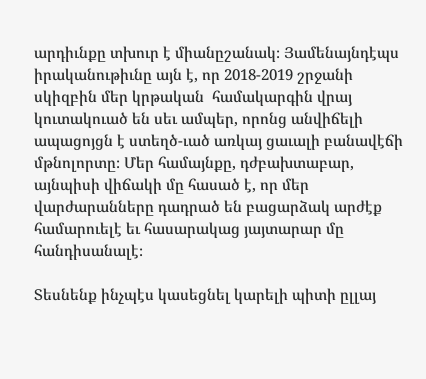արդիւնքը տխուր է միանըշանակ։ Յամենայնդէպս իրականութիւնը այն է, որ 2018-2019 շրջանի սկիզբին մեր կրթական  համակարգին վրայ կուտակուած են սեւ ամպեր, որոնց անվիճելի ապացոյցն է ստեղծ-ւած առկայ ցաւալի բանավէճի մթնոլորտը։ Մեր համայնքը, դժբախտաբար, այնպիսի վիճակի մը հասած է, որ մեր վարժարանները դադրած են բացարձակ արժէք համարուելէ եւ հասարակաց յայտարար մը հանդիսանալէ։

Տեսնենք ինչպէս կասեցնել կարելի պիտի ըլլայ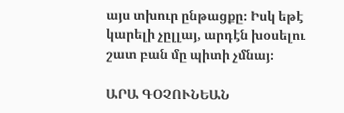այս տխուր ընթացքը։ Իսկ եթէ կարելի չըլլայ, արդէն խօսելու շատ բան մը պիտի չմնայ։

ԱՐԱ ԳՕՉՈՒՆԵԱՆ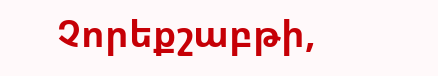Չորեքշաբթի,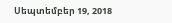Սեպտեմբեր 19, 2018